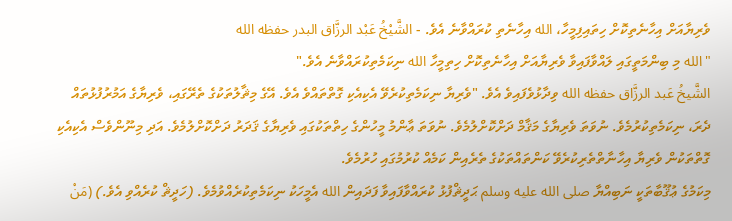ވެރިޔާއަށް އިހާނެތިކޮށް ހިތައިފިމީހާ، الله އިހާނެތި ކުރައްވާނެ އެވެ. - الشَّيْخُ عَبْد الرزَّاق البدر حفظه الله
"الله މި ބިންމަތީގައި ލައްވާފައިވާ ވެރިޔާއަށް އިހާނެތިކޮށް ހިތިމީހާ الله ނިކަމެތިކުރައްވާނެ އެވެ."
الشَّيخُ عَبد الرزَّاق حفظه الله ވިދާޅުވެފައިވެ އެވެ. "ވެރިޔާ ނިކަމެތިކުރެވޭ އެކިއެކި ގޮތްތައްވެ އެވެ. އޭގެ މިޘާލުތަކުގެ ތެރޭގައި، ވެރިޔާގެ އަމުރުފުޅުތައް ދެރަ، ނިކަމެތިކުރުމެވެ. ނުވަތަ ވެރިޔާގެ މަޤާމް ދަށްކޮށްލުމެވެ. ނުވަތަ ޢާންމު މީހުންގެ ހިތްތަކުގައި ވެރިޔާގެ ޤަދަރު ދަށްކޮށްލުމެވެ. އަދި މިނޫންވެސް އެކިއެކި ގޮތްތަކުން ވެރިޔާ އިހާނާތްތެރިކުރެވޭ ކަންތައްތަކުގެ ތެރެއިން ކަމެއް ކުރުމުގައި ހުރުމެވެ.
މިކަމުގެ ޢުޤޫބާތަކީ ނަބިއްޔާ صلى الله عليه وسلم ޙަދީޘްފުޅު ކުރައްވާފައިވާ ފަދައިން الله އެމީހަކު ނިކަމެތިކުރެއްވުމެވެ. (ހަދީޘް ކުރެއްވި އެވެ.) (مَنْ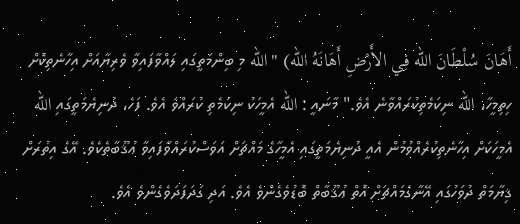أَهَانَ سُلْطَانَ الله فِي الأَرْضِ أَهَانَهُ الله) "الله މި ބިންމަތީގައި ލައްވާފައިވާ ވެރިޔާއަށް އިހާނެތިކޮށް ހިތިމީހާ، الله ނިކަމެތިކުރައްވާނެ އެވެ." މާނައީ : الله އެމީހަކު ނިކަމެތި ކުރައްވަ އެވެ. ފަހެ، ދުނިޔެމަތީގައި الله އެމީހަކަށް އިހާނެތިކުރެއްވުމުން އެއީ ދުނިޔެމަތީގައި އެމީހާގެ މައްޗަށް އަވަސްކުރައްވާފައިވާ ޢުޤޫބާތެކެވެ. އޭގެ އިތުރަށް ޤިޔާމަތް ދުވަހުގައި އޭނާގެމައްޗަށް އޮތް ޢުޤޫބާތް ބޮޑުވެގެންވެ އެވެ. އަދި ގަދަފަދަވެގެންވެ އެވެ.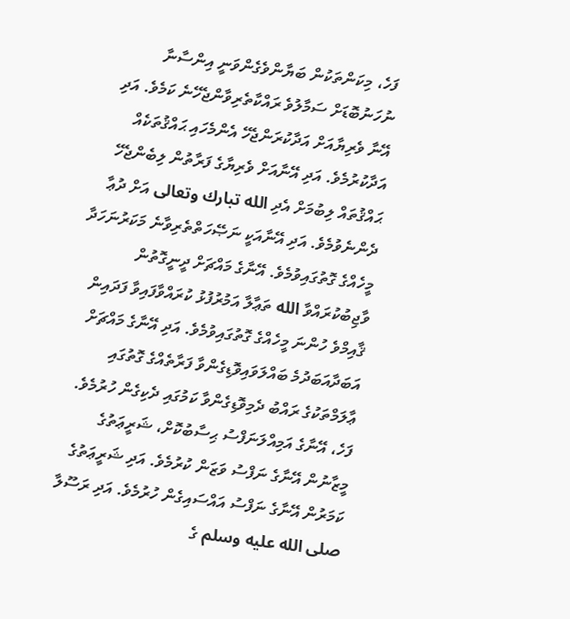ފަހެ، މިކަންތަކުން ބަޔާންވެގެންވަނީ އިންސާނާ ނުހަނުބޮޑަށް ސަމާލުވެ ރައްކާތެރިވާންޖެހޭނެ ކަމެވެ. އަދި އޭނާ ވެރިޔާއަށް އަދާކުރަންޖެހޭ އެންމެހައި ޙައްޤުތަކެއް އަދާކުރުމެވެ. އަދި އޭނާއަށް ވެރިޔާގެ ފަރާތުން ލިބެންޖެހޭ ޙައްޤުތައް ލިބުމަށް އެދި الله تبارك وتعالى އަށް ދުޢާ ދެންނެވުމެވެ. އަދި އޭނާއަކީ ނަޞޭހަތްތެރިވާނެ މަކަރުނަހަދާ މީހެއްގެ ގޮތުގައިވުމެވެ. އޭނާގެ މައްޗަށް ދީނީގޮތުން ވާޖިބުކުރައްވާ الله ތަޢާލާ އަމުރުފުޅު ކުރައްވާފައިވާ ފަދައިން ޤާއިމްވެ ހުންނަ މީހެއްގެ ގޮތުގައިވުމެވެ. އަދި އޭނާގެ މައްޗަށް އަބަދާއަބަދުމެ ބައްލަވައިވޮޑިގެންވާ ފަރާތެއްގެ ގޮތުގައި ޢާލަމްތަކުގެ ރައްބު ދެމިވޮޑިގެންވާ ކަމުގައި ދެކިގެން ހުރުމެވެ. ފަހެ، އޭނާގެ އަމިއްލަނަފްސު ޙިސާބުކޮށް، ޝަރީޢަތުގެ މީޒާނުން އޭނާގެ ނަފްސު ވަޒަން ކުރުމެވެ. އަދި ޝަރީޢަތުގެ ކަމަރުން އޭނާގެ ނަފްސު އައްސައިގެން ހުރުމެވެ. އަދި ރަސޫލާ صلى الله عليه وسلم ގެ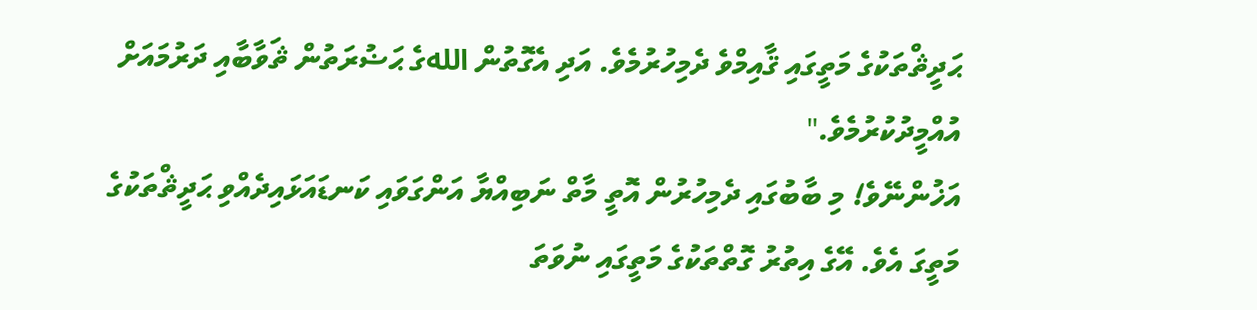ޙަދީޘްތަކުގެ މަތީގައި ޤާއިމްވެ ދެމިހުރުމެވެ. އަދި އެގޮތުން اللهގެ ޙަޟުރަތުން ޘަވާބާއި ދަރުމައަށް އުއްމީދުކުރުމެވެ."
އަޚުންނޭވެ! މި ބާބުގައި ދެމިހުރުން އޮތީ މާތް ނަބިއްޔާ އަންގަވައި ކަނޑައަޅައިދެއްވި ޙަދީޘްތަކުގެ މަތީގަ އެވެ. އޭގެ އިތުރު ގޮތްތަކުގެ މަތީގައި ނުވަތަ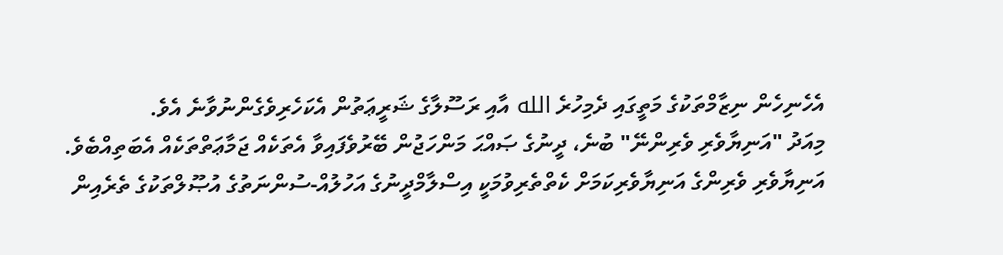އެހެނިހެން ނިޒާމްތަކުގެ މަތީގައި ދެމިހުރެ الله އާއި ރަސޫލާގެ ޝަރީޢަތުން އެކަހެރިވެގެންނުވާނެ އެވެ.
މިއަދު "އަނިޔާވެރި ވެރިންނޭ" ބުނެ، ދީނުގެ ޞައްޙަ މަންހަޖުން ބޭރުވެފައިވާ އެތަކެއް ޖަމާޢަތްތަކެއް އެބަތިއްބެވެ. އަނިޔާވެރި ވެރިންގެ އަނިޔާވެރިކަމަށް ކެތްތެރިވުމަކީ އިސްލާމްދީނުގެ އަހުލުއް-ސުންނަތުގެ އުޞޫލްތަކުގެ ތެރެއިން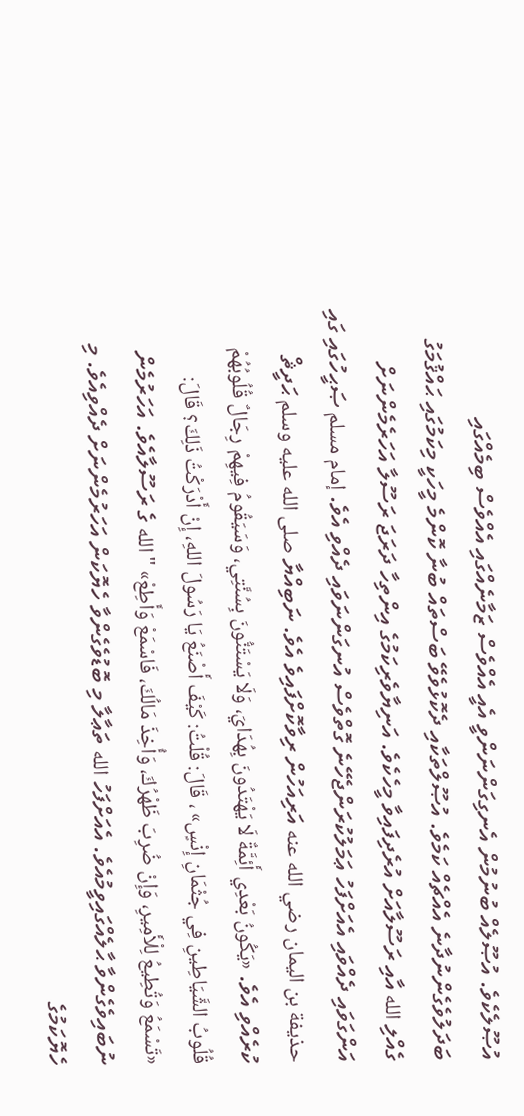އުޞޫލެކެވެ. އުޞޫލެއް ބުނުމުން އެނގިގަންނަންވީ އެއީ އެއްވެސް ޒަމާނެއްގައި އެއްވެސް ބިމެއްގައި ބަދަލުވެގެންނުދާނެ އެއްޗެއް ކަމެވެ. އުޞޫލްތަކާއި ދެކޮޅުވެވޭ ބަސްތައް ބުނާ ކޮންމެ މީހަކީ މިކަމުގައި ޙައްޤުމަގު ގެއްލި الله އާއި ރަސޫލާއަށް އުރެދިފައިވާ މީހެކެވެ. އަނިޔާވެރިކަމުގެ އިންތިހާ ދަރަޖަ ރަސޫލާ އަހަރެމެންނަށް އަންގަވައި ދެއްވައި އެއަށްފަހު ޢަމަލުކުރަންޖެހޭނެ ގޮތްވެސް އުނގަންނަވައި ދެއްވި އެވެ. إمام مسلم ޞަޙީހުގައި ގައި حذيفة بن اليمان رضي الله عنه އަރިއަހުން ރިވާކޮށްފައިވެ އެވެ. ނަބިއްޔާ صلى الله عليه وسلم ޙަދީޘް ކުރެއްވި އެވެ. «يَكُونُ بَعْدِي أَئِمَّةٌ لَا يَهْتَدُونَ بِهُدَايَ، وَلَا يَسْتَنُّونَ بِسُنَّتِي، وَسَيَقُومُ فِيهِمْ رِجَالٌ قُلُوبُهُمْ قُلُوبُ الشَّيَاطِينِ فِي جُثْمَانِ إِنْسٍ» ، قَالَ: قُلْتُ: كَيْفَ أَصْنَعُ يَا رَسُولَ اللهِ، إِنْ أَدْرَكْتُ ذَلِكَ؟ قَالَ: «تَسْمَعُ وَتُطِيعُ لِلْأَمِيرِ، وَإِنْ ضُرِبَ ظَهْرُكَ، وَأُخِذَ مَالُكَ، فَاسْمَعْ وَأَطِعْ» "الله ގެ ރަސޫލާއެވެ. އަހަރުމެން ނުބައިވެގެންވާ ޙާލެއްގައިވީމުއެވެ. އެއަށްފަހު الله ތަޢާލާ މި ބޮޑުވެގެންވާ ހެޔޮކަން އަހަރުމެންނަށް ދެއްވިއެވެ. މި ހެޔޮކަމުގެ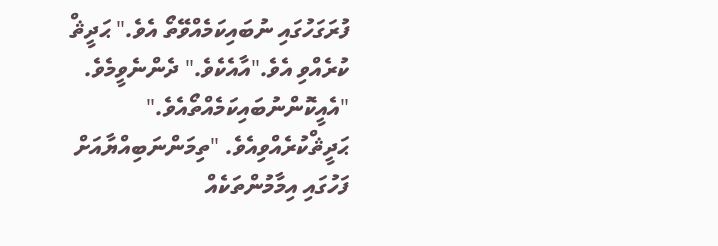ފުރަގަހުގައި ނުބައިކަމެއްވޭތޯ އެވެ." ޙަދީޘް ކުރެއްވި އެވެ."އާއެކެވެ." ދެންނެވީމެވެ. "އެއީކޮންނުބައިކަމެއްތޯއެވެ." ޙަދީޘްކުރެއްވިއެވެ. "ތިމަންނަބިއްޔާއަށް ފަހުގައި އިމާމުންތަކެއް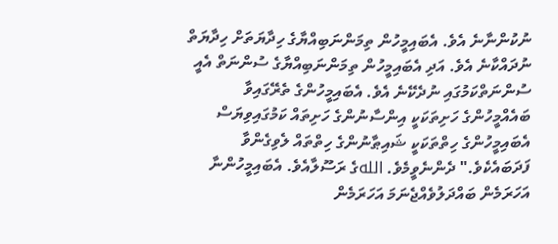ނުކުންނާނެ އެވެ. އެބައިމީހުން ތިމަންނަބިއްޔާގެ ހިދާޔަތަށް ހިދާޔަތް ނުދައްކާނެ އެވެ. އަދި އެބައިމީހުން ތިމަންނަބިއްޔާގެ ސުންނަތް އެއީ ސުންނަތްކަމުގައި ނުދެކޭނެ އެވެ. އެބައިމީހުންގެ ތެރޭގައިވާ ބައެއްމީހުންގެ ހަށިތަކަކީ އިންސާނުންގެ ހަށިތައް ކަމުގައިވިޔަސް އެބައިމީހުންގެ ހިތްތަކަކީ ޝައިޠާނުންގެ ހިތްތައް ލެވިގެންވާ ފަދަބައެކެވެ." ދެންނެވީމެވެ. اللهގެ ރަސޫލާއެވެ. އެބައިމީހުންނާ އަހަރަމެން ބައްދަލުވެއްޖެނަމަ އަހަރަމެން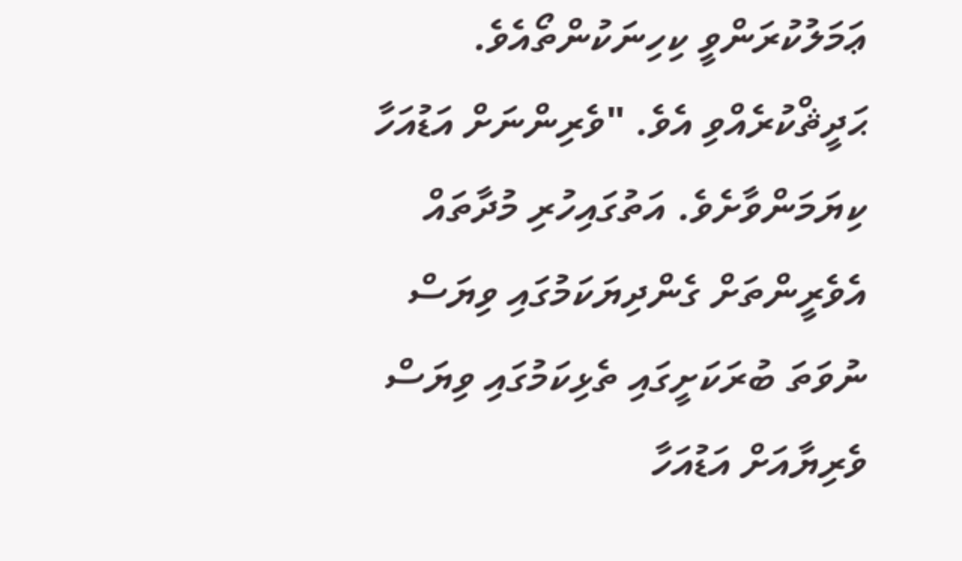ޢަމަލުކުރަންވީ ކިހިނަކުންތޯއެވެ. ޙަދީޘްކުރެއްވި އެވެ. "ވެރިންނަށް އަޑުއަހާ ކިޔަމަންވާށެވެ. އަތުގައިހުރި މުދާތައް އެވެރީންތަށް ގެންދިޔަކަމުގައި ވިޔަސް ނުވަތަ ބުރަކަށީގައި ތެޅިކަމުގައި ވިޔަސް ވެރިޔާއަށް އަޑުއަހާ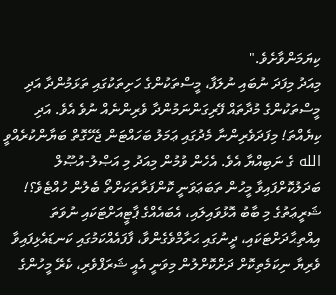ކިޔަމަންވާށެވެ."
މިއަދު މިފަދަ ނުބައި ނުލަފާ، މީސްތަކުންގެ ހަށިތަކުގައި ތަޅަމުންދާ އަދި މީސްތަކުންގެ މުދާތައް ފޭރިގަންނަމުންދާ ވެރިންނެއް ނުވެ އެވެ. އަދި ކިޔެއްތަ! މިފަދަވެރިންނާ މެދުގައި ޢަމަލު ބަހައްޓަން ޖެހޭގޮތް ބަޔާންކުރެއްވީ الله ގެ ނަބިއްޔާ އެވެ. އެހެން ވުމުން މިއަދު މި އަޞްލު-އުޞޫލް ބަދަލުކޮށްފައިވާ މީހުން ތަބަޢަވަނީ ކޮންފަރާތަކަށްތޯ ބެލުން ހުއްޓެވެ؟!
ޝަރީޢަތުގެ މި ބާބު އޮޅުވައިލައި، އެބައެއްގެ ޕާޓީއަށްޓަކައި ނުވަތަ އިއްތިޙާދަށްޓަކައި، ދީނުގައި ޙަރާމްވެގެންވާ، ފާފައެއްކަމުގައި ކަނޑައެޅިފައިވާ ވެރިޔާ ނިކަމެތިކޮށް ދަށްކޮށްލުން މިވަނީ އެއީ ޝަރަފްވެރި، ކެރޭ މީހުންގެ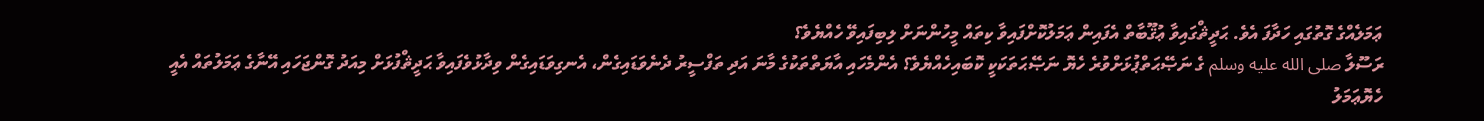ޢަމަލެއްގެ ގޮތުގައި ހަދާފަ އެވެ. ޙަދީޘްގައިވާ ޢުޤޫބާތް އެފައިން ޢަމަލުކޮށްފައިވާ ކިތައް މީހުންނަށް ލިބިފައިވޭ ހެއްޔެވެ؟
ރަސޫލާ صلى الله عليه وسلم ގެ ނަޞޭޙަތްޕުޅަށްވުރެ ހެޔޮ ނަޞޭޙަތަކަކީ ކޮބައިހެއްޔެވެ؟ އެންމެހައި އާޔަތްތަކުގެ މާނަ އަދި ތަފްސީރު ދެނެވަޑައިގެން، އެނގިވަޑައިގެން ވިދާޅުވެފައިވާ ޙަދީޘްފުޅަށް މިއަދު ގޮންޖަހައި އޭނާގެ ޢަމަލުތައް އެއީ ހެޔޮޢަމަލު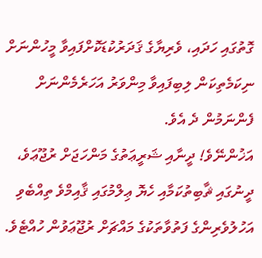ގޮތުގައި ހަދައި، ވެރިޔާގެ ޤަދަރުކުޑަކޮށްފައިވާ މީހުންނަށް ނިކަމެތިކަން ލިބިފައިވާ މިންވަރު އަހަރެމެންނަށް ފެންނަމުން ދެ އެވެ.
އަޚުންނޭވެ! ދީނާއި ޝަރީޢަތުގެ މަންހަޖަށް ރުޖޫޢަވެ، ދީނުގައި ޘާބިތުކަމާއި ހެޔޮ ޢިލްމުގައި ޤާއިމްވެ ތިއްބެވި އަހުލުވެރިންގެ ފަތުވާތަކުގެ މައްޗަށް ރުޖޫޢަވުން ހުއްޓެވެ.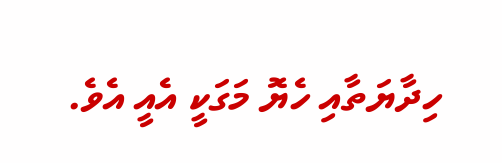ހިދާޔަތާއި ހެޔޮ މަގަކީ އެއީ އެވެ.